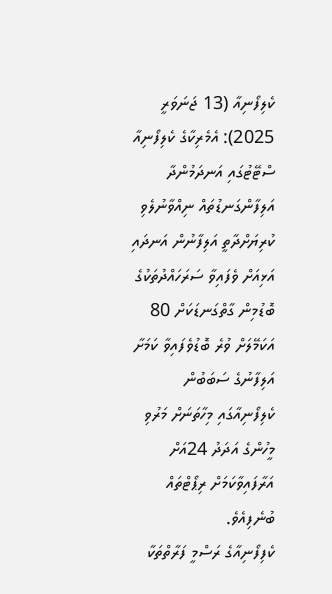ކެލިފޯނިއާ (13 ޖަނަވަރީ 2025): އެމެރިކާގެ ކެލިފޯނިއާ ސްޓޭޓުގައި އަނދަމުންދާ އަލިފާންގަނޑުތައް ނިއްވާނުލެވި ކުރިޔަށްދާތީ އަލިފާނުން އަނދައި އަޅިއަށް ވެފައިވާ ސަރަހައްދުތަކުގެ ބޮޑުމިން ގާތްގަނޑަކަށް 80 އަކަމޭލަށް ވުރެ ބޮޑުވެފައިވާ ކަމަށާ އަލިފާނުގެ ސަބަބުން ކެލިފޯނިއާގައި މިހާތަނަށް މަރުވި މީހުންގެ އަދަދު 24އަށް އަރާފައިވާކަމަށް ރިޕޯޓްތައް ބުނެފިއެވެ.
ކެފިފޯނިއާގެ ރަސްމީ ފަރާތްތަކާ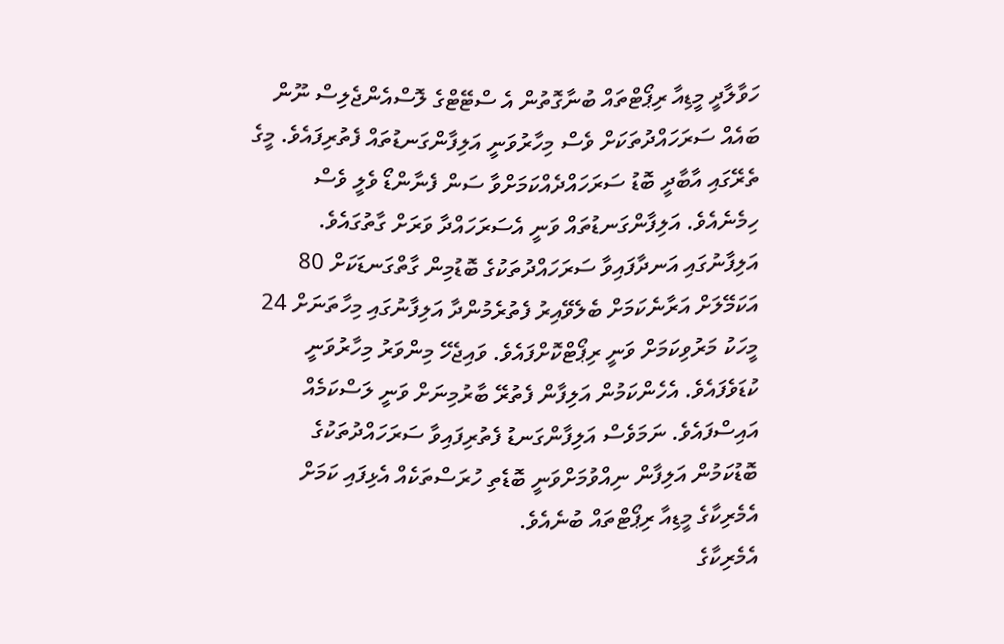ހަވާލާދީ މީޑިއާ ރިޕޯޓްތައް ބުނާގޮތުން އެ ސްޓޭޓްގެ ލޮސްއެންޖެލިސް ނޫން ބައެއް ސަރަހައްދުތަކަށް ވެސް މިހާރުވަނީ އަލިފާންގަނޑުތައް ފެތުރިފައެވެ. މީގެ ތެރޭގައި އާބާދީ ބޮޑު ސަރަހައްދެއްކަމަށްވާ ސަން ފެނާންޑޯ ވެލީ ވެސް ހިމެނެއެވެ. އަލިފާންގަނޑުތައް ވަނީ އެސަރަހައްދާ ވަރަށް ގާތުގައެވެ.
އަލިފާނުގައި އަނދާފައިވާ ސަރަހައްދުތަކުގެ ބޮޑުމިން ގާތްގަނޑަކަށް 80 އަކަމޭލަށް އަރާނެކަމަށް ބެލެވޭއިރު ފެތުރެމުންދާ އަލިފާނުގައި މިހާތަނަށް 24 މީހަކު މަރުވިކަމަށް ވަނީ ރިޕޯޓްކޮށްފައެވެ. ވައިޖެހޭ މިންވަރު މިހާރުވަނީ ކުޑަވެފައެވެ. އެހެންކަމުން އަލިފާން ފެތުރޭ ބާރުމިނަށް ވަނީ ލަސްކަމެއް އައިސްފައެވެ. ނަމަވެސް އަލިފާންގަނޑު ފެތުރިފައިވާ ސަރަހައްދުތަކުގެ ބޮޑުކަމުން އަލިފާން ނިއްވުމަށްވަނީ ބޮޑެތި ހުރަސްތަކެއް އެޅިފައި ކަމަށް އެމެރިކާގެ މީޑިއާ ރިޕޯޓްތައް ބުނެއެވެ.
އެމެރިކާގެ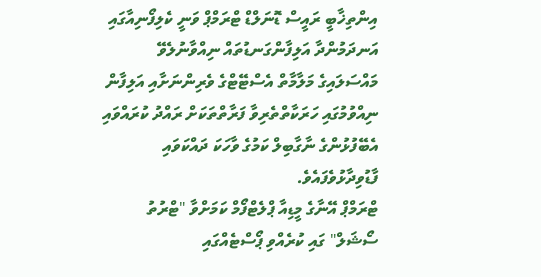އިންތިޚާބީ ރައީސް ޑޮނަލްޑް ޓްރަމްޕް ވަނީ ކެލިފޯނިއާގައި އަނދަމުންދާ އަލިފާންގަނޑުތައް ނިއްވާނުލެވޭ މައްސަލައިގެ މަލާމާތް އެސްޓޭޓްގެ ވެރިންނަށާއި އަލިފާން ނިއްވުމުގައި ހަރަކާތްތެރިވާ ފަރާތްތަކަށް ރައްދު ކުރައްވައި އެބޭފުޅުންގެ ނާގާބިލް ކަމުގެ ވާހަކަ ދައްކަވައި ފާޑުވިދާޅުވެފައެވެ.
ޓްރަމްޕް އޭނާގެ މީޑިއާ ޕްލެޓްފޯމް ކަމަށްވާ "ޓްރުތު ސޯޝަލް" ގައި ކުރެއްވި ޕޯސްޓެއްގައި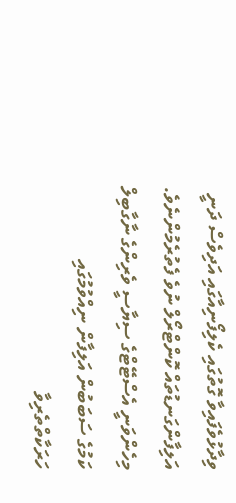ވިދާޅުވެފައިވާ ގޮތުގައި ކެލިފޯނިއާގައި އަދިވެސް ދަނީ އަލިފާންގަނޑުތައް ކޮންޓްރޯލް ނުވެ ފެތުރެމުންނެވެ. މިހެންވަނީ އެސްޓޭޓްގެ ސިޔާސީ ވެރިންގެ ނާގާބިލް ކަމުގެ ސަބަބުން އަލިފާން ނިއްވުމުގައި ހަރަކާތްތެރިވާ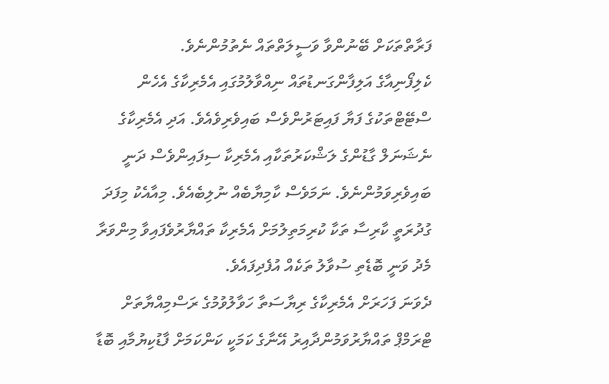ފަރާތްތަކަށް ބޭނުންވާ ވަސީލަތްތައް ނެތުމުންނެވެ.
ކެލިފޯނިއާގެ އަލިފާންގަނޑުތައް ނިއްވާލުމުގައި އެމެރިކާގެ އެހެން ސްޓޭޓްތަކުގެ ފަޔާ ފައިޓަރުންވެސް ބައިވެރިވެއެވެ. އަދި އެމެރިކާގެ ނެޝަނަލް ގާޑުންގެ ލަޝްކަރުތަކާއި އެމެރިކާ ސިފައިންވެސް ދަނީ ބައިވެރިވަމުންނެވެ. ނަމަވެސް ކާމިޔާބެއް ނުލިބެއެވެ. މިއާއެކު މިފަދަ ގުދުރަތީ ކާރިސާ ތަކާ ކުރިމަތިލުމަށް އެމެރިކާ ތައްޔާރުވެފައިވާ މިންވަރާ މެދު ވަނީ ބޮޑެތި ސުވާލު ތަކެއް އުފެދިފައެވެ.
ދެވަނަ ފަހަރަށް އެމެރިކާގެ ރިޔާސަތާ ހަވާލުވުމުގެ ރަސްމިއްޔާތަށް ޓްރަމްޕް ތައްޔާރުވަމުންދާއިރު އޭނާގެ ކަމަކީ ކަންކަމަށް ފާޑުކިޔުމާއި ބޮޑާ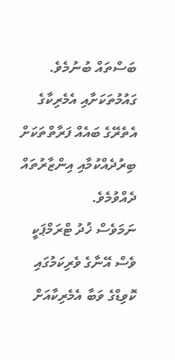ބަސްތައް ބުނުމެވެ. ގައުމުތަކަށާއި އެމެރިކާގެ އެތެރޭގެ ބައެއް ފަރާތްތަކަށް ބިރުދެއްކުމާއި އިންޒާރުތައް ދެއްވުމެވެ.
ނަމަވެސް ޚުދު ޓްރަމްޕަކީ ވެސް އޭނާގެ ވެރިކަމުގައި ކޮވިޑްގެ ވަބާ އެމެރިކާއަށް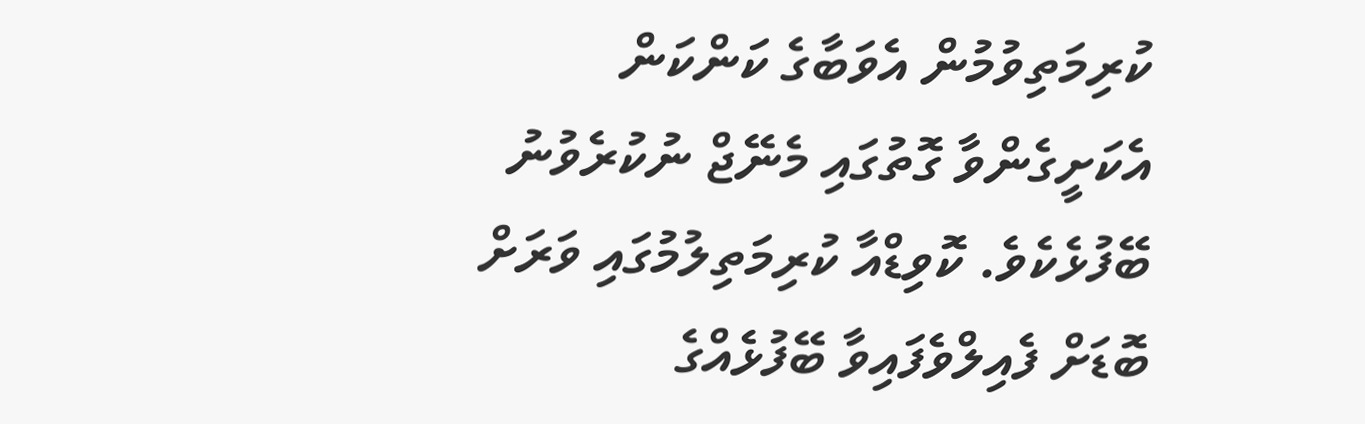ކުރިމަތިވުމުން އެވަބާގެ ކަންކަން އެކަށީގެންވާ ގޮތުގައި މެނޭޖް ނުކުރެވުނު ބޭފުޅެކެވެ. ކޮވިޑްއާ ކުރިމަތިލުމުގައި ވަރަށް ބޮޑަށް ފެއިލްވެފައިވާ ބޭފުޅެއްގެ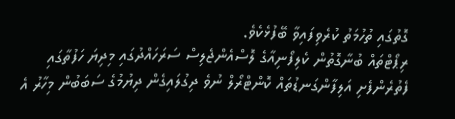ގޮތުގައި ތުހުމަތު ކުރެވިފައިވާ ބޭފުޅެކެވެ.
ރިޕޯޓްތައް ބުނާގޮތުން ކެލިފޯނިއާގެ ލޮސްއެންޖެލިސް ސަރަހައްދުގައި މިދިޔަ ހަފުތާގައި ފެތުރެންފެށި އަލިފާންގަނޑުތައް ކޮންޓްރޯލް ނުވެ ދިގުލައިގެން ދިޔުމުގެ ސަބަބުން މިހާރު އެ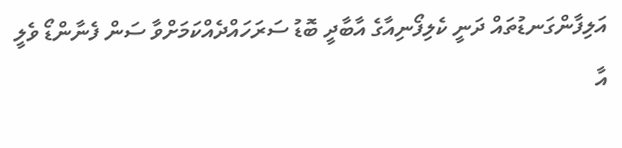އަލިފާންގަނޑުތައް ދަނީ ކެލިފޯނިއާގެ އާބާދީ ބޮޑު ސަރަހައްދެއްކަމަށްވާ ސަން ފެނާންޑޯ ވެލީ އާ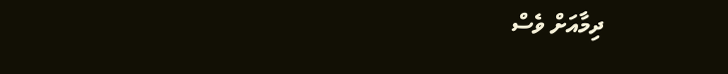ދިމާއަށް ވެސް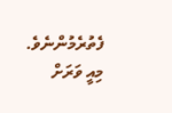ފެތުރެމުންނެވެ. މިއީ ވަރަށް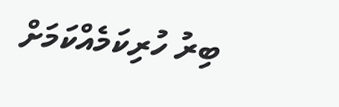ބިރު ހުރިކަމެއްކަމަށް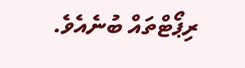ރިޕޯޓްތައް ބުނެއެވެ.